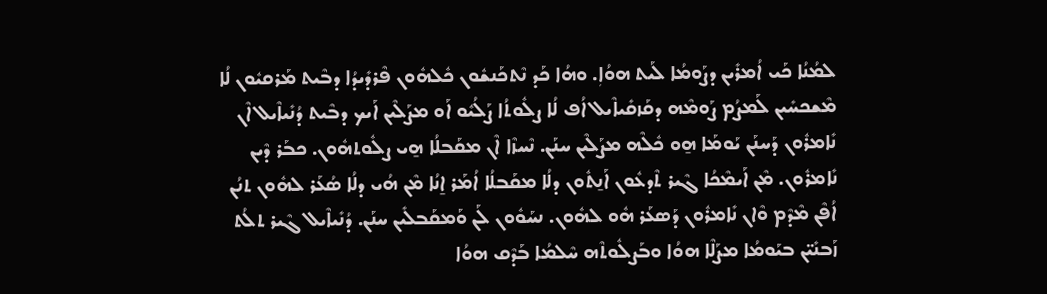ܠܡܳܢܳܐ ܟܰܝ ܐܳܡܪܺܝܢ ܕܨܰܘܡܳܐ ܠܰܝܬ ܗܘܳܐܼ. ܘܗܳܐ ܟܰܕ ܢܶܬܟܰܢܫܽܘܢ ܟܽܠܗܽܘܢ ܦܶܪܕܺܝܕܳܐ ܕܒܶܝܬ ܡܰܪܩܝܽܘܢ ܠܳܐ ܡܶܫܟܚܺܝܢ ܠܰܡܨܳܡ ܨܰܘܡܶܗ ܕܩܰܙܩܺܝܐܶܝܠ ܐܳܦ ܠܳܐ ܨܠܽܘܬܳܐ ܨܰܠܳܝܽܘ ܐܰܘ ܡܨܰܠܶܝܢ ܐܰܝܟ ܕܒܶܝܬ ܕܳܢܺܝܐܶܝܠ ܐܶܢ ܢܺܐܡܪܽܘܢ ܕܰܚܢܰܢ ܝܰܘܡܰܐ ܗ̱ܘ ܟܽܠܶܗ ܡܨܰܠܶܝܢ ܚܢܰܢ. ܢܶܚܙܶܐ ܐܶܢ ܡܩܰܒܠܳܐ ܗ̱ܝ ܨܠܽܘܬܗܽܘܢ. ܟܒܰܪ ܕܶܝܢ ܢܺܐܡܪܽܘܢ. ܡܶܢ ܐܰܝܡܶܟܳܐ ܓܶܝܪ ܬܶܕܥܽܘܢ ܐܰܢ̱ܬܽܘܢ ܕܠܳܐ ܡܩܰܒܠܳܐ ܐܳܡܰܪ ܐ̱ܢܳܐ ܡܶܢ ܗܳܝ ܕܠܳܐ ܣܳܥܰܪ ܠܗܽܘܢ ܬܢܳܢ ܐܳܦܶܢ ܡܶܕܶܡ ܘܶܐܢ ܢܺܐܡܪܽܘܢ ܕܰܣܥܰܪ ܗܽܘ ܠܗܽܘܢ. ܢܚܰܘܽܘܢ ܠܰܢ ܘܰܡܩܰܒܠܺܝܢ ܚܢܰܢ. ܕܳܢܺܝܐܶܝܠ ܓܶܝܪ ܬܠܳܬ ܙܰܒܢܺܝ̈ܢ ܒܝܰܘܡܳܐ ܡܨܰܠܶܐ ܗܘܳܐ ܘܒܰܨܠܽܘܬܶܗ ܚܶܠܡܳܐ ܒܰܕܶܩ ܗܘܳܐ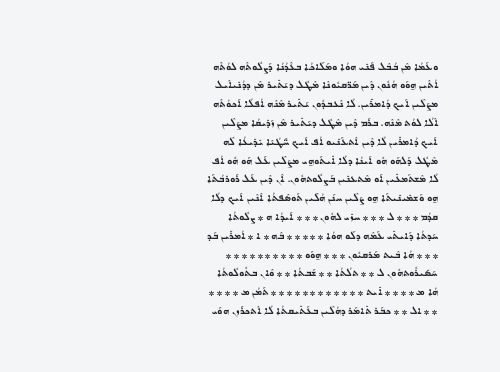ܘܥܰܡܳܐ ܡܶܢ ܒܳܒܶܠ ܦܰܢܺܝ ܗܘܳܐ ܘܡܰܠܰܐܟܳܐ ܒܥܶܕܳܢܳܐ ܕܰܨܠܽܘܬܶܗ ܠܘܳܬܶܗ ܐܳܬܶܝܢ ܗ̱ܘܰܘ ܗܳܢܽܘܢ ܕܶܝܢ ܡܰܪ̈ܩܝܽܘܢܶܐ ܡܶܛܽܠ ܕܝܰܬܺܝܪ ܡܶܢ ܕܕܳܢܺܝܐܶܝܠ ܡܨܰܠܶܝܢ ܐܰܝܟ ܕܳܐܡܪܺܝܢ. ܠܳܐ ܢܶܥܒܕܽܘܢ ܝܰܬܺܝܪ ܡܶܢܶܗ ܐܳܦܠܳܐ ܐܰܟܘܳܬܶܗ ܐܶܠܳܐ ܠܘܳܬ ܡܶܢܶܗ. ܒܪܰܡ ܕܶܝܢ ܡܶܛܽܠ ܕܝܰܬܺܝܪ ܡܶܢ ܙܰܕܺܝܩܳܐ ܡܨܰܠܶܝܢ ܐܰܝܟ ܕܳܐܡܪܺܝܢ ܠܳܐ ܕܶܝܢ ܐܶܬܥܰܢܺܝܘ ܐܳܦ ܐܰܝܟ ܚ̈ܰܛܳܝܶܐ ܝܺܕܺܝܥܳܐ ܠܶܗ ܡܶܛܽܠ ܕܰܠܗܰܘ ܗܽܘ ܐܰܝܢܳܐ ܕܠܳܐ ܐܺܝܬܰܘܗ̱ܝ ܡܨܰܠܶܝܢ ܥܰܠ ܗܰܘ ܗܽܘ ܐܳܦ ܠܳܐ ܡܶܫܬܰܡܥܺܝܢ ܐܰܘ ܡܶܬܥܢܺܝܢ ܒܰܨܠܽܘܬܗܽܘܢ. ܐܶܢ ܕܶܝܢ ܥܰܠ ܪܰܘܪܒܳܬܰܐ ܗ̱ܘ ܘܰܫܡܺܝܢܺܝܬܰܐ ܗ̱ܘ ܨܰܠܶܝܢ ܚܢܰܢ ܗܳܠܶܝܢ ܬܰܘܣܶܦܬܳܐ ܐܶܢܶܝܢ ܐܰܝܟ ܕܠܳܐ ܩܕܳܡ * * * ܠ * * * ܚܙܺܝ ܠܗܽܘܢ * * * ܐܰܝܕܳܐ ܗ * ܨܠܽܘܬܳܐ ܚܰܕܬܳܐ ܕܰܐܝܬܺܝ ܥܰܡܶܗ ܕܠܰܘ ܗܘܳܐ * * * * * ܒܶܗ * ܐ * ܐܳܡܪܺܝܢ ܒܰܕ * * * ܗܳܐ ܒܶܝܬ ܡܰܪܩܝܽܘܢ * * * ܗ̱ܘܰܘ * * * * * * * * * * ܚܰܣܺܝܪܽܘܬܗܽܘܢ ܠ * * ܬܠܳܬܳܐ * * ܫܰܒܬܳܐ * * ܘܶܐܢ ܒܬܽܘܠܽܘܬܳܐ ܗܳܐ ܡ * * * * ܐܺܝܬ * * * * * * * * * * * * ܬܰܡܳܢ ܡ * * * * * * ܐܠ * * ܟܒܰܪ ܬܺܐܡܰܪ ܕܗܳܠܶܝܢ ܒܥܰܬܺܝܩܬܳܐ ܠܳܐ ܐܶܬܟܪܰܙܢ ܗܘܰܝ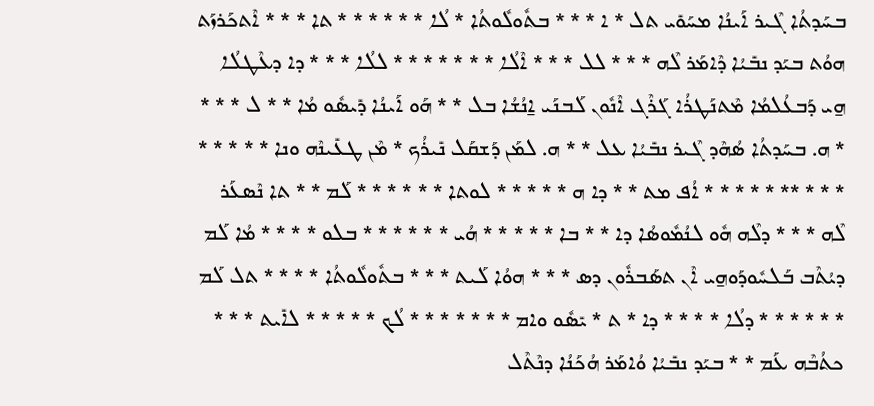ܒܚܰܕܬܳܐ ܓܶܝܪ ܐܰܝܢܳܐ ܡܚܰܘܺܝ ܬܠ * ܐ * * * ܒܬܽܘܠܽܘܬܳܐ * ܠܳܐ * * * * * * ܬܐ * * * ܐܶܬܟܰܪܙܰܬ ܗܘܳܬ ܒܝܰܕ ܢܒܺܝܳܐ ܕܶܐܡܰܪ ܠܶܗ * * * ܠܠ * * * ܐܶܠܳܐ * * * * * * * ܠܠܳܐ * * * ܕܐ ܕܥܶܛܠܳܐ ܗ̱ܝ ܕܰܒܥܳܠܡܳܐ ܡܶܬܢܰܛܪܳܐ ܓܰܪܶܓ ܐܶܢܽܘܢ ܠܰܒܢܰܝ ܐ̱ܢܳܫܳܐ ܒܠ * * ܗܰܘ ܐܰܝܢܳܐ ܕܺܝܣܽܘ ܡܳܐ * * ܠ * * * * ܗ. ܒܚܰܕܬܳܐ ܣܳܗܶܕ ܓܶܝܪ ܢܒܺܝܳܐ ܥܠ * * ܗ. ܠܡܰܢ ܕܰܫܩܰܠ ܢܺܝܪܳܟ * ܡܶܢ ܛܥܺܝܢܶܗ ܘܢܐ * * * * * * * * ** * * * * * ܐܳܦ ܡܬ * * ܕܐ ܗ * * * * * ܠܘܬܐ * * * * * * ܠܰܡ * * ܬܐ ܢܶܣܥܰܪ ܠܶܗ * * * ܕܠܶܗ ܗܽܘ ܠܢܳܡܽܘܣܳܐ ܕܐ * * ܒܐ * * * * * ܗܳܝ * * * * * * ܒܠܘ * * * * ܡܳܐ ܠܰܡ ܕܝܳܬܶܒ ܒܰܠܚܽܘܕܰܘܗ̱ܝ ܐܶܢ ܬܣܰܒܪܽܘܢ ܕܣ * * * ܗܘܳܐ ܠܰܝܬ * * * ܒܬܽܘܠܽܘܬܳܐ * * * * ܬܠ ܠܰܡ * * * * * * ܕܠܳܐ * * * * ܕܐ * ܬ * ܝܺܣܽܘ ܘܐܡ * * * * * * * ܠܳܟ * * * * * ܠܐܺܝܬ * * * ܟܬܳܒܶܗ ܥܰܡ * * ܒܝܰܕ ܢܒܺܝܳܐ ܘܳܐܡܰܪ ܗܳܟܰܢܳܐ ܕܢܶܬܶܠ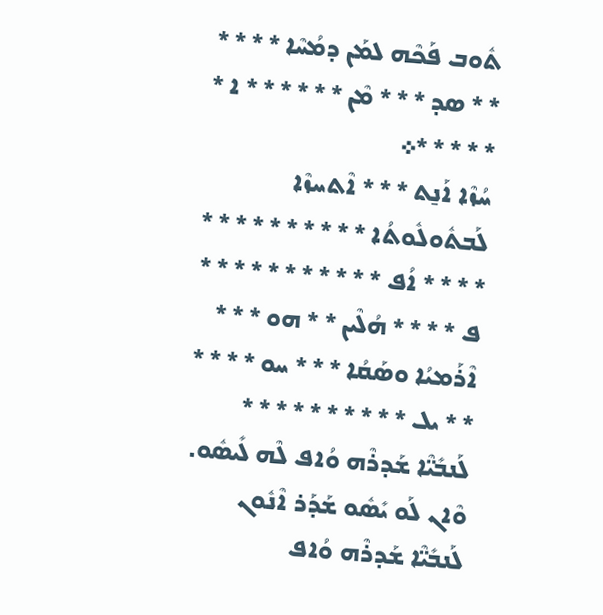ܬܽܘܒ ܦܰܟܶܗ ܠܡܰܢ ܕܡܳܚܶܐ * * * * * * ܣܕ * * * ܡܶܢ * * * * * * ܐ * * * * * *܀
ܚܳܙܶܐ ܐܰܢ̱ܬ * * * ܐܶܬܚܙܶܐ ܠܰܒܬܽܘܠܽܘܬܳܐ * * * * * * * * * * * * * * ܐܳܦ * * * * * * * * * * * ܦ * * * * ܗܳܠܶܝܢ * * ܗܘ * * * ܐܶܪܰܡܝܳܐ ܘܣܰܩܳܐ * * * ܚܘ * * * * * * ܝܠ * * * * * * * * * * ܠܰܢܒܺܝ̈ܶܐ ܫܰܕܪܶܗ ܘܳܐܦ ܠܶܗ ܠܺܝܣܽܘ. ܘܶܐܢ ܠܰܘ ܝܺܣܽܘ ܫܰܕܰܪ ܐܶܢܽܘܢ ܠܰܢܒܺܝ̈ܶܐ ܫܰܕܪܶܗ ܘܳܐܦ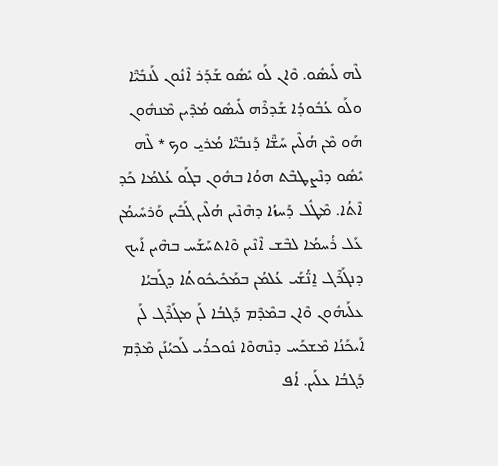ܠܶܗ ܠܺܝܣܽܘ. ܘܶܐܢ ܠܰܘ ܝܺܣܽܘ ܫܰܕܰܪ ܐܶܢܽܘܢ ܠܰܢܒܺܝ̈ܶܐ ܘܠܰܘ ܥܳܒܽܘܕܳܐ ܫܰܕܪܶܗ ܠܺܝܣܽܘ ܡܳܕܶܝܢ ܡܶܢܗܽܘܢ ܗܰܘ ܡܶܢ ܗܳܠܶܝܢ ܚܰܫ̈ܶܐ ܕܰܢܒܺܝ̈ܶܐ ܡܳܪܝ̱ ܘܟ * ܠܶܗ ܝܺܣܽܘ ܕܢܶܨܛܒܶܬ ܗܘܳܐ ܒܗܽܘܢ ܒܓܰܘ ܥܳܠܡܳܐ ܟܰܕ ܐܶܬܳܐ. ܡܶܛܽܠ ܕܰܚܙܳܐ ܕܗܶܢܶܝܢ ܗܳܠܶܝܢ ܓܰܒܺܝܢ ܘܰܪܚܺܝܡܳܢ ܥܰܠ ܪܳܚܡܳܐ ܠܒܶܫ ܐܶܢܶܝܢ ܘܶܐܬܚܰܫܰܚ ܒܗܶܝܢ ܐܰܝܟ ܕܢܓܰܪܶܓ ܐ̱ܢ̈ܳܫܰܝ ܥܳܠܡܳܢ ܒܡܰܟܺܝܟܽܘܬܳܐ ܕܓܰܒܝܳܐ ܥܠܰܝܗܽܘܢ ܘܶܐܢ ܒܡܶܕܶܡ ܕܰܓܒܳܐ ܠܰܢ ܡܓܰܪܶܓ ܠܰܢ ܐܰܝܟܰܢܳܐ ܡܶܫܟܰܚ ܕܢܶܗܘܶܐ ܢܽܘܟܪܳܝ ܠܰܟܝܳܢܰܢ ܡܶܕܶܡ ܕܰܓܒܳܐ ܥܠܰܝܢ. ܐܳܦ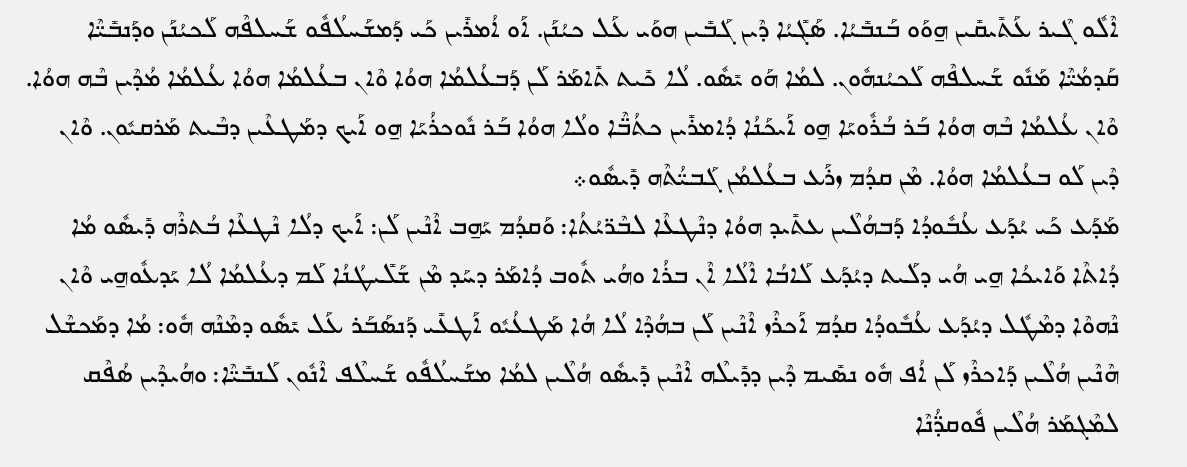ܐܶܠܽܘ ܓܶܝܪ ܥܰܬܺܝܩܺܝܢ ܗ̱ܘܰܘ ܒܰܢܒܺܝܳܐ. ܣܰܓܺܝܳܐ ܕܶܝܢ ܓܰܒܺܝܢ ܗܘܰܝ ܥܰܠ ܟܝܳܢܰܢ. ܐܰܘ ܐܳܡܪܺܝܢ ܟܰܝ ܕܰܡܫܰܚܠܳܦܽܘ ܫܰܚܠܦܶܗ ܠܰܟܝܳܢܰܢ ܘܕܰܢܒܺܝ̈ܶܐ ܩܰܕܡܳܝ̈ܶܐ ܡܰܢܽܘ ܫܰܚܠܦܶܗ ܠܰܟܝܳܢܗܽܘܢ. ܠܡܳܐ ܗܰܘ ܝܺܣܽܘ. ܠܳܐ ܟܺܝܬ ܬܺܐܡܰܪ ܠܰܢ ܕܰܒܥܳܠܡܳܐ ܗܘܳܐ ܘܶܐܢ ܒܥܳܠܡܳܐ ܗܘܳܐ ܥܳܠܡܳܐ ܡܳܕܶܝܢ ܒܶܗ ܗܘܳܐ. ܘܶܐܢ ܥܳܠܡܳܐ ܒܶܗ ܗܘܳܐ ܒܰܪ ܒܳܪܽܘܝܰܐ ܗ̱ܘ ܐܰܝܟܰܢܳܐ ܕܳܐܡܪܺܝܢ ܟܬܳܒ̈ܶܐ ܘܠܳܐ ܗܘܳܐ ܒܰܪ ܢܽܘܟܪܳܝܰܐ ܗ̱ܘ ܐܰܝܟ ܕܡܰܛܥܶܝܢ ܕܒܶܝܬ ܡܰܪܩܝܽܘܢ. ܘܶܐܢ ܕܶܝܢ ܠܰܘ ܒܥܳܠܡܳܐ ܗܘܳܐ. ܡܶܢ ܩܕܳܡ ܙܪܰܥ ܒܥܳܠܡܳܢ ܓܰܒܝ̈ܳܬܶܗ ܕܺܝܣܽܘ܀
ܡܰܕܰܥ ܟܰܝ ܝܳܕܰܥ ܥܳܒܽܘܕܳܐ ܕܰܒܗܳܠܶܝܢ ܥܬܺܝܕ ܗܘܳܐ ܕܢܶܛܥܶܐ ܠܒܶܪ̈ܝܳܬܳܐ: ܘܰܩܕܳܡ ܝܰܗ̱ܒ ܐܶܢܶܝܢ ܠܰܢ: ܐܰܝܟ ܕܠܳܐ ܢܶܛܥܶܐ ܒܳܬܪܶܗ ܕܺܝܣܽܘ ܡܳܐ ܕܳܐܬܶܐ ܘܰܐܝܟܳܐ ܗ̱ܝ ܗܳܝ ܕܠܰܝܬ ܕܝܳܕܰܥ ܠܰܐܒܳܐ ܐܶܠܳܐ ܐܶܢ ܒܪܳܐ ܘܗܳܝ ܬܽܘܒ ܕܳܐܡܰܪ ܕܚܰܕ ܡܶܢ ܫܰܠܺܝܛܳܢܳܐ ܠܰܡ ܕܥܳܠܡܳܐ ܠܳܐ ܝܰܕܥܽܘܗ̱ܝ ܘܶܐܢ ܢܶܗܘܶܐ ܕܡܶܛܽܠ ܕܝܳܕܰܥ ܥܳܒܽܘܕܳܐ ܩܕܳܡ ܐܰܟܪܶܙ ܐܶܢܶܝܢ ܠܰܢ ܒܗܳܕܶܐ ܠܳܐ ܗܳܐ ܡܰܛܥܳܝܽܘ ܐܰܛܥܺܝ ܕܰܢܣܰܒܰܪ ܥܰܠ ܝܺܣܽܘ ܕܡܶܢܶܗ ܗܽܘ: ܡܳܐ ܕܡܰܟܫܶܠ ܗܶܢܶܝܢ ܗܳܠܶܝܢ ܕܰܐܟܪܶܙ ܠܰܢ ܐܳܦ ܗܽܘ ܢܣܺܝܡ ܕܶܝܢ ܕܕܺܝܠܶܗ ܐܶܢܶܝܢ ܕܺܝܣܽܘ ܗܳܠܶܝܢ ܠܡܳܐ ܡܫܰܚܠܳܦܽܘ ܫܰܚܠܶܦ ܐܶܢܽܘܢ ܠܰܢܒܺܝ̈ܶܐ: ܘܗܳܝܕܶܝܢ ܣܳܦܶܩ ܠܡܶܓܡܰܪ ܗܳܠܶܝܢ ܦܽܘܩܕ̈ܳܢܶܐ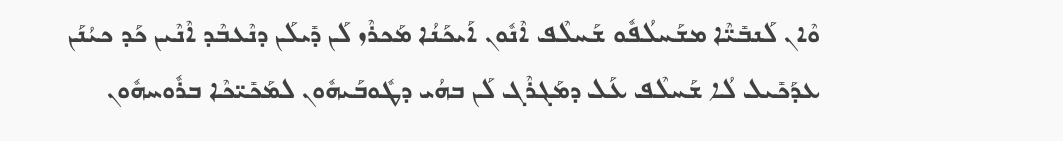ܘܶܐܢ ܠܰܢܒܺܝ̈ܶܐ ܡܫܰܚܠܳܦܽܘ ܫܰܚܠܶܦ ܐܶܢܽܘܢ ܐܰܝܟܰܢܳܐ ܡܰܟܪܶܙ ܠܰܢ ܕܺܝܠܰܢ ܕܢܶܥܒܶܕ ܐܶܢܶܝܢ ܟܰܕ ܟܝܳܢܰܢ ܥܕܰܟܺܝܠ ܠܳܐ ܫܰܚܠܶܦ ܥܰܠ ܕܡܰܓܪܶܓ ܠܰܢ ܒܗܳܝ ܕܛܽܘܒܰܝܗܽܘܢ ܠܡܰܟܺܝ̈ܟܶܐ ܒܪܽܘܚܗܽܘܢ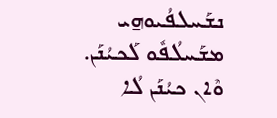ܢܫܰܚܠܦܳܝܘܗ̱ܝ ܡܫܰܚܠܳܦܽܘ ܠܰܟܝܳܢܰܢ. ܘܶܐܢ ܟܝܳܢܰܢ ܠܳܐ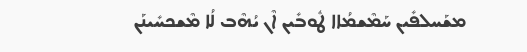ܡܫܰܚܠܦܺܝܢ ܚܰܡܶܫܡܳܐܐ ܛܽܘܒܺܝܢ ܐܶܢ ܝܳܗܶܒ ܠܳܐ ܡܶܫܟܚܺܝܢܰܢ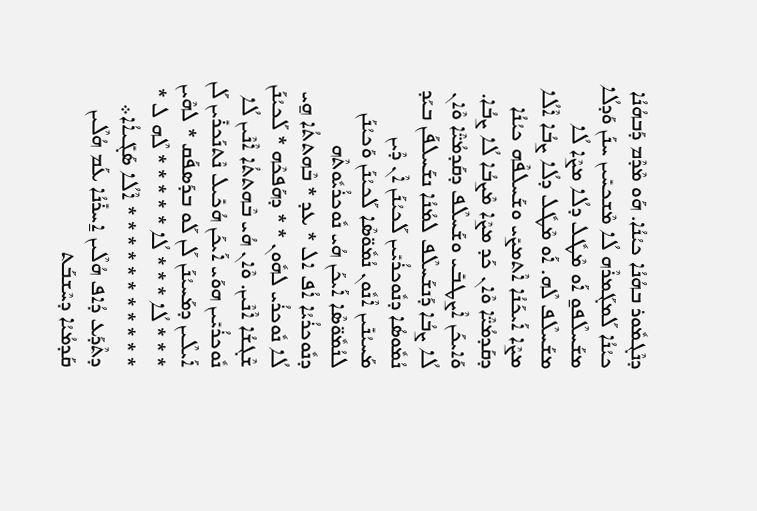ܕܢܶܓܡܽܘܪ ܒܗܳܢܳܐ ܟܝܳܢܳܐ. ܗܰܘ ܡܶܕܶܡ ܕܰܒܗܳܢܳܐ ܟܝܳܢܳܐ ܠܰܡܓܰܡܪܶܗ ܠܳܐ ܡܶܫܟܚܺܝܢ ܚܢܰܢ ܘܰܕܠܳܐ ܡܫܰܚܠܶܦܘ̱ ܐܰܘ ܡܶܛܽܠ ܕܠܳܐ ܡܨܶܐ ܠܳܐ ܡܫܰܚܠܶܦ ܠܶܗ. ܐܰܘ ܡܶܛܽܠ ܕܠܳܐ ܨܒܳܐ ܐܶܠܳܐ ܡܨܶܐ ܐܰܝܟܰܢܳܐ ܐܶܬܡܨܺܝ ܘܫܰܚܠܦܶܗ ܟܝܳܢܳܐ ܕܩܰܕܡܳܝ̈ܶܐ ܘܶܐܢ ܟܰܕ ܡܨܶܐ ܡܶܨܒܳܐ ܠܳܐ ܨܒܳܐ. ܘܰܐܝܟܰܢ ܐܶܨܛܒܺܝ ܘܫܰܚܠܶܦ ܕܩܰܕܡܳܝ̈ܶܐ ܘܶܐܢ ܠܳܐ ܨܒܳܐ ܕܰܢܫܰܚܠܶܦ ܠܡܳܢܳܐ ܢܫܰܚܠܦܰܢ ܒܝܰܕ ܢܳܡܽܘܣܳܐ ܕܢܽܘܟܪܳܝܺܝܢ ܠܰܟܝܳܢܰܢ ܐܶܢ ܕܶܝܢ ܡܰܚܝܳܢܺܝܢ ܐܶܢܽܘܢ ܢܳܡܽܘ̈ܣܶܐ ܠܰܟܝܳܢܰܢ ܘܰܟܝܳܢܰܢ ܠܢܳܡܽܘ̈ܣܶܐ ܐܰܝܟܰܢ ܗܳܝ ܢܽܘܟܪܳܝܽܘܬܶܗ ܕܢܽܘܟܪܳܝܳܐ ܐܳܦ ܐܠ * ܥܕ * ܒܶܗܬܬܳܐ ܗ̱ܝ ܠܳܐ ܢܽܘܟܪܳܝ ܠܗܽܘܢ * * ܕܗܰܦܟܶܗ * ܠܰܟܝܳܢܰܢ ܫܶܓܫܳܐ ܐܶܢܶܝܢ. ܘܶܐܢ ܗܳܝ ܒܶܗܬܬܳܐ ܐܶܢܶܝܢ ܠܳܐ ܢܽܘܟܪܳܝܺܝܢ ܗܘܰܝ ܐܰܝܟܰܢ ܗܳܟܺܝܠ ܢܶܬܢܰܟܪܺܝܢ ܠܰܢ ܐܰܝܠܶܝܢ ܕܡܰܚܝܳܢܰܢ ܠܰܢ ܠܰܘ ܒܕܰܣܦܰܩ * ܠܗܶܝܢ * * * ܠܳܐ * * * ܠܳܐ * * * * * ܠܶܗ ܠ * * * * * * * * * * * * ܐܶܠܳܐ ܣܰܓܺܝܐܳܐ܀
ܕܬܶܕܰܥ ܕܳܐܦ ܗܳܠܶܝܢ ܐ̱ܚܪܺܢܳܐ ܥܰܡ ܗܳܠܶܝܢ ܩܰܕܡܳܝܳܐ ܕܚܶܫܒܰܬ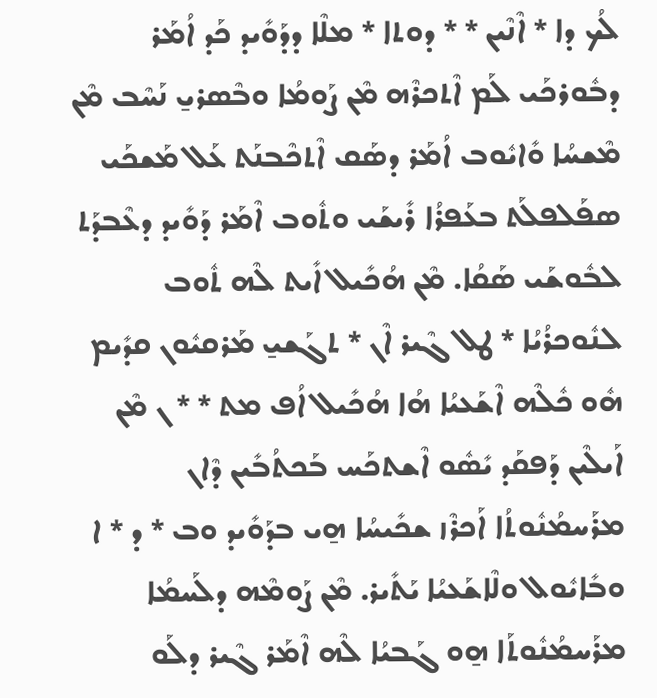ܠܳܟ ܕܐ * ܐܶܢܶܝܢ * * ܕܘܬܐ * ܡܠܶܐ ܕܕܰܘܺܝܕ ܟܰܕ ܐܳܡܰܪ ܕܒܽܘܪܟܰܝ ܠܰܡ ܐܶܬܟܪܶܗ ܡܶܢ ܨܰܘܡܳܐ ܘܒܶܣܪܝ̱ ܢܰܚܶܒ ܡܶܢ ܡܶܫܚܳܐ ܘܺܐܝܽܘܒ ܐܳܡܰܪ ܕܣܰܩ ܐܶܬܟܶܒܢܰܬ ܥܰܠ ܡܰܫܟܰܝ ܣܦܰܠܦܠܰܬ ܒܥܰܦܪܳܐ ܪܺܝܫܰܝ ܘܬܽܘܒ ܐܶܡܰܪ ܕܰܘܺܝܕ ܕܥܶܒܕܰܬ ܠܒܽܘܫܰܝ ܣܰܩܳܐ. ܡܶܢ ܗܳܟܺܝܠ ܐܺܝܬ ܠܶܗ ܬܽܘܒ ܠܢܽܘܟܪܳܝܳܐ * ܛܠ ܓܶܝܪ ܐܶܢ * ܬܓܰܫܝ̱ ܡܰܪܩܝܽܘܢ ܩܕܺܝܡ ܗܽܘ ܟܽܠܶܗ ܐܶܫܰܥܝܳܐ ܗܳܐ ܗܳܟܺܝܠ ܐܳܦ ܡܬ * * ܢ ܡܶܢ ܐܰܝܠܶܝܢ ܕܰܦܩܰܕ ܝܺܣܽܘ ܐܶܫܬܟܰܚ ܒܰܟܬܳܒܺܝܢ ܕܶܐܢ ܡܪܰܚܡܳܢܽܘܬܳܐ ܐܰܟܪܶܙ ܫܟܺܝܚܳܐ ܗ̱ܝ ܒܕܰܘܺܝܕ ܘܒ * ܕ * ܐ ܘܒܺܐܝܽܘܠ ܘܠܶܐܫܰܥܝܳܐ ܝܰܬܺܝܪ. ܡܶܢ ܨܰܘܡܶܗ ܕܠܰܚܡܳܐ ܡܪܰܚܡܳܢܽܘܬܰܐ ܗ̱ܘ ܓܰܒܝܳܐ ܠܶܗ ܐܶܡܰܪ ܓܶܝܪ ܕܠܰܘ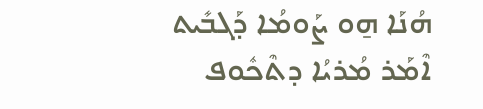ܗܳܢܰܐ ܗ̱ܘ ܨܰܘܡܳܐ ܕܰܓܒܺܝܬ ܐܶܡܰܪ ܡܳܪܝܳܐ ܕܬܶܟܽܘܦ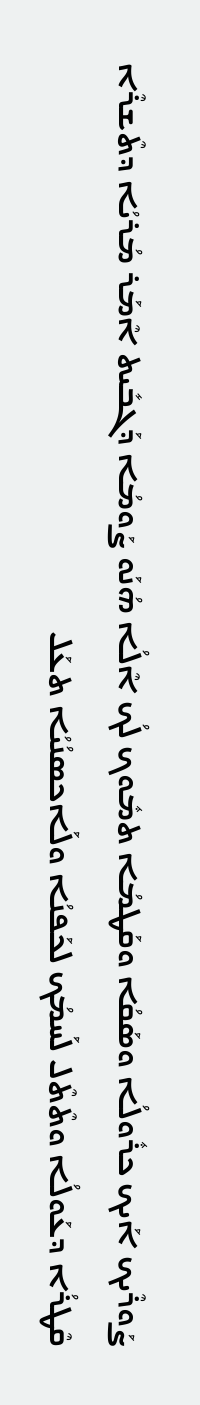ܨܰܘܪܶܝܟ ܐܰܝܟ ܟܪܽܘܠܳܐ ܘܣܰܩܳܐ ܘܩܰܛܡܳܐ ܬܡܽܘܟ ܠܳܟ ܐܶܠܳܐ ܗܳܢܰܘ ܨܰܘܡܳܐ ܕܰܓܒܺܝܬ ܐܶܡܰܪ ܡܳܪܝܳܐ ܕܬܶܫܪܶܐ ܩܶܛܪܳܐ ܕܥܰܘܠܳܐ ܘܬܶܬܶܠ ܠܰܚܡܳܟ ܠܟܰܦܢܳܐ ܘܠܰܐܟܣܢܳܝܳܐ ܬܥܰܠ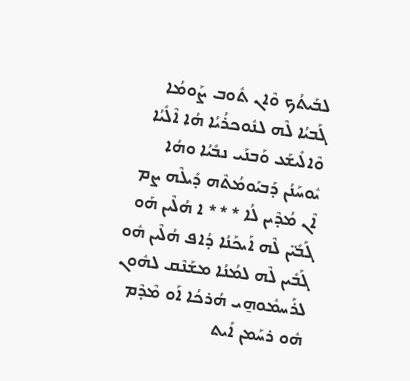ܠܒܰܝܬܳܟ ܘܶܐܢ ܬܽܘܒ ܨܰܘܡܳܐ ܓܰܒܝܳܐ ܠܶܗ ܠܢܽܘܟܪܳܝܳܐ ܗܳܐ ܐܶܠܺܝܳܐ ܘܶܐܠܺܝܫܰܥ ܘܰܒܢܰܝ ܢܒܺܝܳܐ ܘܗܳܐ ܝܽܘܚܰܢܳܢ ܕܰܒܝܰܘܡܳܬܶܗ ܕܺܝܠܶܗ ܨܡ ܐܶܢ ܡܳܕܶܝܢ ܠܳܐ * * * ܐ ܗܳܠܶܝܢ ܗܰܘ ܓܰܒܺܝ̈ܢ ܠܶܗ ܐܰܝܟܰܢܳܐ ܕܳܐܦ ܗܳܠܶܝܢ ܗܽܘ ܓܰܒܺܝܢ ܠܶܗ ܠܡܳܢܳܐ ܡܫܰܢܶܩ ܠܗܽܘܢ ܠܪܰܚܡܽܘܗ̱ܝ ܗܳܪܟܳܐ ܐܰܘ ܡܶܕܶܡ ܗܽܘ ܪܚܰܡܢ ܐܺܝܬ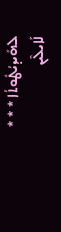ܠܗܺܝܕܝܳܛܽܘܬܳܐ * * * ܠܰܐܝܠܶܝܢ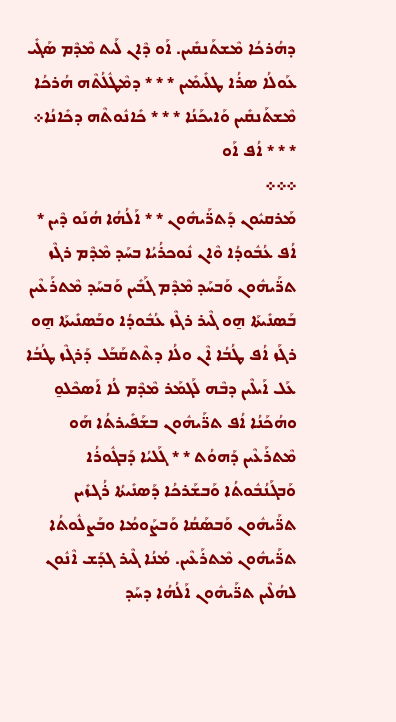ܕܗܳܪܟܳܐ ܡܶܫܬܰܢܩܺܝܢ. ܐܰܘ ܕܶܐܢ ܠܰܝܬ ܡܶܕܶܡ ܣܰܓܺܝ ܥܰܘܠܳܐ ܣܪܳܐ ܛܠܺܝܡܺܝܢ * * * ܕܡܶܛܽܠܳܬܶܗ ܗܳܪܟܳܐ ܡܶܫܬܰܢܩܺܝܢ ܘܰܐܝܟܰܢܳܐ * * * ܟܺܐܢܽܘܬܶܗ ܕܟܺܐܢܳܐ܀
* * * ܐܳܦ ܐܰܘ
܀܀܀
ܡܰܪܩܝܽܘܢ ܕܰܬܪ̈ܰܝܗܽܘܢ * * ܐܰܠܳܗܳܐ ܗܳܢܰܘ ܕܶܝܢ * ܐܳܦ ܥܳܒܽܘܕܳܐ ܘܶܐܢ ܢܽܘܟܪܳܝܳܐ ܒܚܰܕ ܡܶܕܶܡ ܪܓܶܙ ܬܪ̈ܰܝܗܽܘܢ ܘܰܒܚܰܕ ܡܶܕܶܡ ܓܰܒܺܝܢ ܘܰܒܚܰܕ ܡܶܬܪܰܥܶܝܢ ܒܰܣܢܺܝܬܰܐ ܗ̱ܘ ܓܶܝܪ ܪܓܶܙ ܥܳܒܽܘܕܳܐ ܘܒܰܣܢܺܝܬܰܐ ܗ̱ܘ ܪܓܰܙ ܐܳܦ ܛܳܒܳܐ ܐܶܢ ܘܠܳܐ ܕܬܶܬܩܰܒܰܠ ܕܰܪܓܶܙ ܛܳܒܳܐ ܥܰܠ ܐܰܝܠܶܝܢ ܕܒܶܗ ܠܰܓܡܰܪ ܡܶܕܶܡ ܠܳܐ ܐܰܣܟܶܠܘ̱ ܘܗܳܟܰܢܳܐ ܐܳܦ ܬܪ̈ܰܝܗܽܘܢ ܒܫܰܦܺܝܪܬܳܐ ܗܰܘ ܡܶܬܪܰܥܶܝܢ ܕܰܗܘܳܬ * * ܓܰܠܝܳܐ ܕܰܒܓܽܘܪܳܐ ܘܰܒܓܰܢܳܒܽܘܬܳܐ ܘܰܒܫܰܪܟܳܐ ܕܰܣܢܺܝܬܳܐ ܪܳܓܙܺܝܢ ܬܪ̈ܰܝܗܽܘܢ ܘܰܒܣܰܩܳܐ ܘܰܒܨܰܘܡܳܐ ܘܒܰܨܠܽܘܬܳܐ ܬܪ̈ܰܝܗܽܘܢ ܡܶܬܪܰܥܶܝܢ. ܡܳܢܳܐ ܓܶܝܪ ܓܕܰܫ ܐܶܢܽܘܢ ܠܗܳܠܶܝܢ ܬܪ̈ܰܝܗܽܘܢ ܐܰܠܳܗܳܐ ܕܚܰܕ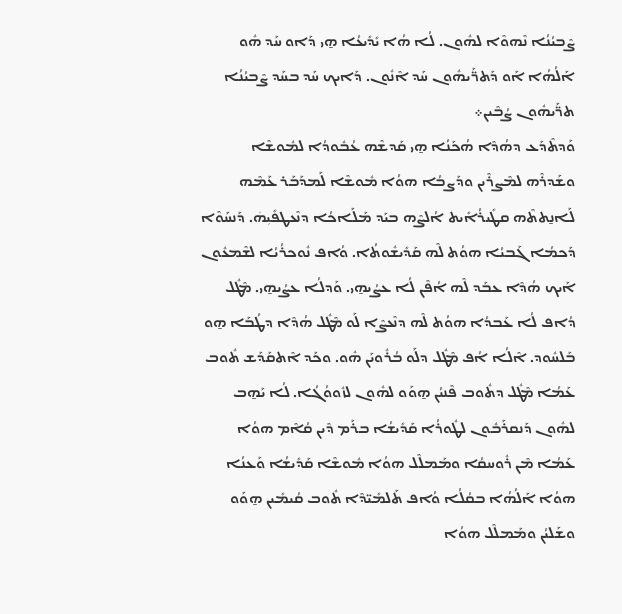ܨܶܒܝܳܢܳܐ ܢܶܗܘܶܐ ܠܗܽܘܢ. ܠܳܐ ܗܳܐ ܝܺܕܺܝܥܳܐ ܗ̱ܝ ܕܰܐܘ ܚܰܕ ܗܽܘ ܐܰܠܳܗܳܐ ܐܰܘ ܕܰܬܪ̈ܰܝܗܽܘܢ ܚܰܕ ܐܶܢܽܘܢ. ܕܰܐܝܟ ܚܰܕ ܒܚܰܕ ܨܶܒܝܳܢܳܐ ܬܪ̈ܰܝܗܽܘܢ ܨܳܒܶܝܢ܀
ܘܰܕܬܶܕܰܥ ܕܗܳܕܶܐ ܗܳܟܰܢܳܐ ܗ̱ܝ ܩܰܕܫܶܗ ܥܳܒܽܘܕܳܐ ܠܡܽܘܫܶܐ ܘܫܰܕܪܶܗ ܠܡܶܨܪܶܝܢ ܘܕܰܨܒܳܐ ܗܘܳܐ ܡܽܘܫܶܐ ܠܰܡܕܰܒܰܪ ܥܰܡܶܗ ܠܰܐܢ̱ܬܬܶܗ ܩܛܺܝܪܳܐܺܝܬ ܐܳܠܨܶܗ ܒܝܰܕ ܡܰܠܰܐܟܳܐ ܕܢܶܥܛܦܺܝܼܗܿ. ܕܰܢܚܰܘܶܐ ܕܰܟܡܳܐ ܓܰܒܝܳܐ ܗܘܳܬ ܠܶܗ ܩܰܕܺܝܫܽܘܬܳܐ. ܘܳܐܦ ܢܽܘܟܪܳܝܳܐ ܠܫܶܡܥܽܘܢ ܐܰܝܟ ܗܳܕܶܐ ܥܒܰܕ ܠܶܗ ܐܳܦܶܢ ܠܳܐ ܥܨܳܝܗ̱ܝ. ܘܰܕܠܳܐ ܥܨܳܝܗ̱ܝ. ܡܶܛܽܠ ܕܳܐܦ ܠܳܐ ܥܰܒܕܳܐ ܗܘܳܬ ܠܶܗ ܕܢܶܥܨܶܐ ܠܰܘ ܡܶܛܽܠ ܗܳܕܶܐ ܕܛܳܒܰܐ ܗ̱ܘ ܒܰܠܚܽܘܕ. ܐܶܠܳܐ ܐܳܦ ܡܶܛܽܠ ܕܠܰܘ ܒܳܪܽܘܝܰܢ ܗܽܘ. ܘܟܰܕ ܐܶܬܩܰܕܰܫ ܬܽܘܒ ܥܰܡܳܐ ܡܶܛܽܠ ܕܬܽܘܒ ܦܶܢܝܳܢ ܗ̱ܘܰܘ ܠܗܽܘܢ ܠܙܽܘܘܳܓܳܐ. ܠܳܐ ܝܰܗ̱ܒ ܠܗܽܘܢ ܕܰܢܩܪܰܒܽܘܢ ܠܛܽܘܪܳܐ ܩܰܕܺܝܫܳܐ ܒܪܰܡ ܕܶܝܢ ܩܳܐܶܡ ܗܘܳܐ ܥܰܡܳܐ ܡܶܢ ܪܽܘܚܩܳܐ ܘܡܰܡܠܶܠ ܗܘܳܐ ܡܽܘܫܶܐ ܩܰܕܺܝܫܳܐ ܘܰܥܢܳܐ ܗܘܳܐ ܐܰܠܳܗܳܐ ܒܩܳܠܳܐ ܘܳܐܦ ܬܰܠܡܺܝ̈ܕܶܐ ܬܽܘܒ ܩܳܝܡܺܝܢ ܗ̱ܘܰܘ ܘܫܰܠܝܳܢ ܘܡܰܡܠܶܠ ܗܘܳܐ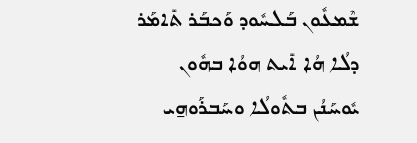ܫܶܡܥܽܘܢ ܒܰܠܚܽܘܕ ܘܰܟܒܰܪ ܬܺܐܡܰܪ ܕܠܳܐ ܗܳܐ ܐܺܝܬ ܗܘܳܐ ܒܗܽܘܢ ܝܽܘܚܰܢܳܢ ܒܬܽܘܠܳܐ ܘܚܰܒܪܰܘܗ̱ܝ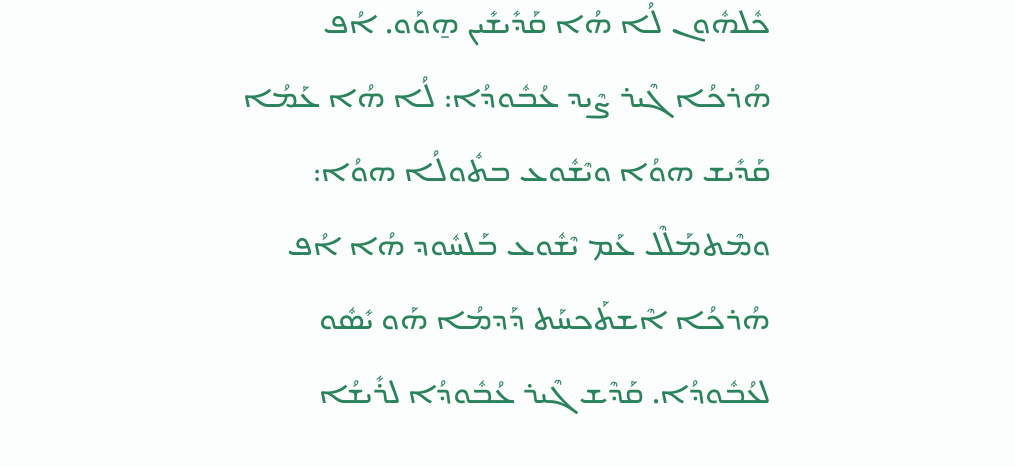ܟܽܠܗܽܘܢ ܠܳܐ ܗܳܐ ܩܰܕܺܝܫܺܝܢ ܗ̱ܘܰܘ. ܐܳܦ ܗܳܪܟܳܐ ܓܶܝܪ ܨܶܝܕ ܥܳܒܽܘܕܳܐ: ܠܳܐ ܗܳܐ ܥܰܡܳܐ ܩܰܕܺܝܫ ܗܘܳܐ ܘܝܶܫܽܘܥ ܒܬܽܘܠܳܐ ܗܘܳܐ: ܘܡܶܬܡܰܠܶܠ ܥܰܡ ܝܶܫܽܘܥ ܒܰܠܚܽܘܕ ܗܳܐ ܐܳܦ ܗܳܪܟܳܐ ܐܶܫܬܰܟܚܰܬ ܕܰܕܡܳܐ ܗܰܘ ܝܺܣܽܘ ܠܥܳܒܽܘܕܳܐ. ܩܰܕܶܫ ܓܶܝܪ ܥܳܒܽܘܕܳܐ ܠܪܺܝܫܳܐ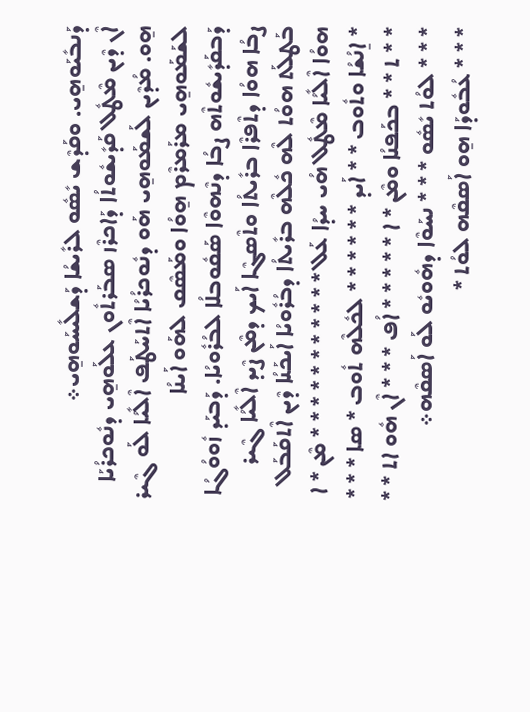ܕܰܢܒܺܝܰܘܗ̱ܝ. ܘܩܰܕܶܫ ܝܺܣܽܘ ܠܪܺܝܫܳܐ ܕܰܫܠܺܝܚܰܘܗ̱ܝ܀
ܐܶܢ ܕܶܝܢ ܡܶܛܽܠ ܩܰܕܺܝܫܽܘܬܳܐ ܕܰܐܟܪܶܙ ܣܒܰܪܬܽܘܢ ܥܠܰܘܗ̱ܝ ܕܢܽܘܟܪܳܝܰܐ ܗ̱ܘ. ܡܳܕܶܝܢ ܠܰܫܡܰܘܗ̱ܝ ܗܰܘ ܕܢܽܘܟܪܳܝܳܐ ܐܶܬܚܰܛܰܦ ܐܶܠܺܝܳܐ ܠܰܘ ܓܶܝܪ ܠܫܰܡܰܘܗ̱ܝ ܡܪܰܡܪܶܡ ܗ̱ܘܳܐ ܘܡܰܣܶܩ ܠܗܰܘ ܐܰܝܢܳܐ ܕܰܒܩܰܕܺܝܫܽܘܬܶܗ ܨܒܳܐ ܕܢܶܗܘܶܐ ܣܰܩܽܘܒܠܳܐ ܠܒܳܪܽܘܝܳܐ. ܕܰܒܝܰܕ ܙܽܘܘܳܓܳܐ ܨܒܳܐ ܗܘܳܐ ܕܬܶܦܪܶܐ ܒܪܺܝܬܳܐ ܘܬܶܣܓܶܐ ܐܰܝܟ ܕܡܶܢ ܨܶܝܕ ܐܶܠܺܝܳܐ ܓܶܝܪ ܒܰܛܠܰܬ ܗܘܳܬ ܠܶܗ ܟܽܠܶܗ ܒܪܺܝܬܳܐ ܕܒܳܪܽܘܝܳܐ ܐܰܝܟܰܢܳܐ ܕܶܝܢ ܐܶܬܩܰܒܰܠ ܗܘܳܐ ܐܶܠܺܝܳܐ ܡܶܛܽܠ ܗܳܝ ܚܕܳܐ ܥܰܠ * * * * * * * * * * * ܡܶܢ * ܐ * ܐ̱ܢܳܫܳܐ ܘܬܽܘܒ * * ܐܰܝܕ * * * * * * ܠܟܽܠܶܗ ܬܽܘܒ * ܣܐ * * * * * ܬ * * ܒܟܰܦܢܳܐ ܘܡܶܢ * ܐ * * * * * ܐܳܦ * * * ܐܶܢ ܗܽܘ ܐܬ * * * * * ܠܘܳܬ ܝܺܣܽܘ * * * ܢܚܰܘܶܐ ܕܗܽܘܝܽܘ ܠܰܘ ܐܰܣܩܶܗ܀
* * * ܥܳܒܽܘܕܰܐ ܗ̱ܘ ܐܰܣܩܶܗ ܠܘܳܬ *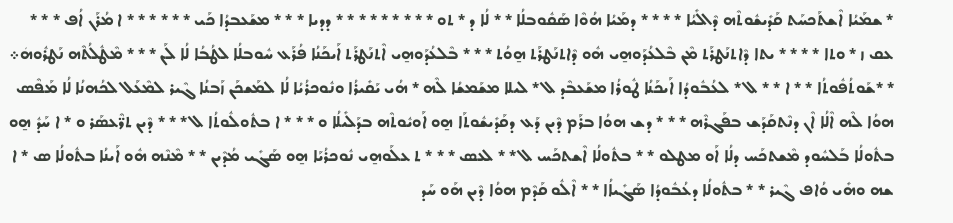* ܫܡܰܝܳܐ ܐܶܫܬܰܟܚܰܬ ܩܰܕܺܝܫܽܘܬܶܗ ܕܶܐܠܺܝܳܐ * * * * ܕܡܰܝܳܐ ܗܳܘܶܐ ܣܰܩܽܘܒܠܳܐ * * ܠܳܐ ܕ * ܬܘ * * * * * * * * * ܕܕܝܐ * * * ܡܫܰܥܒܕܳܐ ܟܰܝ * * * * * * ܐ ܡܳܪܰܢ ܐܳܦ * * * ܥܩ ܙ * ܘܬܐ * * * * ܝܬܐ ܕܶܐܬܢܰܛܪܰܬ ܡܶܢ ܒܶܠܥܳܕܰܘܗ̱ܝ ܗܽܘ ܕܶܐܬܢܰܛܪܰܬ ܗ̱ܘܳܬ * * * ܒܶܠܥܳܕܰܘܗ̱ܝ ܐܶܬܢܰܛܪܰܬ ܐܰܝܟܰܢܳܐ ܦܳܪܰܥ ܚܽܘܒܠܳܐ ܠܛܳܒܳܐ ܠܳܐ ܠܰܢ * * * ܡܶܛܽܠܳܬܶܗ ܢܰܛܪܽܘܗܿ܀
* *ܫܰܘܬܳܦܽܘܬܳܐ * * ܐ * * ܠ * ܠܥܳܒܽܘܕܳܐ ܐܰܝܟܰܢܳܐ ܛܽܘܪܳܐ ܡܫܰܥܒܶܕ ܠ * ܠܝܠܐ ܡܫܰܡܫܳܐ ܠܶܗ * ܗܳܝ ܝܰܩܺܝܪܳܐ ܘܢܽܘܟܪܳܝܳܐ ܠܳܐ ܠܡܰܫܟܰܢ ܙܰܒܢܳܐ ܓܶܝܪ ܠܡܶܥܰܠ ܠܟܳܗܢܳܐ ܠܳܐ ܡܰܦܶܣ ܗܘܳܐ ܠܶܗ ܐܶܠܳܐ ܐܶܢ ܕܢܶܬܩܰܕܰܫ ܒܦܰܓܪܶܗ * * * ܕܫ ܗܘܳܐ ܒܪܰܡ ܕܶܝܢ ܕܰܥ ܕܩܰܕܺܝܫܽܘܬܰܐ ܗ̱ܘ ܐܰܘܝܽܘܬܶܗ ܒܕܰܠܺܝܠܳܐ ܘ * * * ܐ ܒܬܽܘܠܽܘܬܳܐ ܠ * * * ܕܶܝܢ ܬܪ̈ܶܥܣܰܪ ܘ * ܐ ܚܰܕܽ ܗ̱ܘ ܒܬܽܘܠܳܐ ܒܰܠܚܽܘܕ ܡܶܫܬܟܰܚ ܕܠܳܐ ܐܰܘ ܡܛܠܘ * * ܒܬܽܘܠܳܐ ܐܶܫܬܟܰܚ ܠ * * ܠܥܣ * * * ܬ ܥܠܰܘܗ̱ܝ ܢܽܘܟܪܳܝܰܐ ܗ̱ܘ ܣܰܓܺܝ ܡܳܕܶܝܢ * * ܡܶܢܶܗ ܗܽܘ ܐܰܝܢܳܐ ܒܬܽܘܠܳܐ ܣ * ܐ ܫܗ ܘܗܺܝ ܘܳܐܦ ܓܶܝܪ * * ܒܬܽܘܠܳܐ ܕܥܳܒܽܘܕܳܐ ܣܰܓܺܝܐܳܐ * * ܐܶܠܽܘ ܩܰܕܶܡ ܗܘܳܐ ܕܶܝܢ ܗܰܘ ܚܰܕ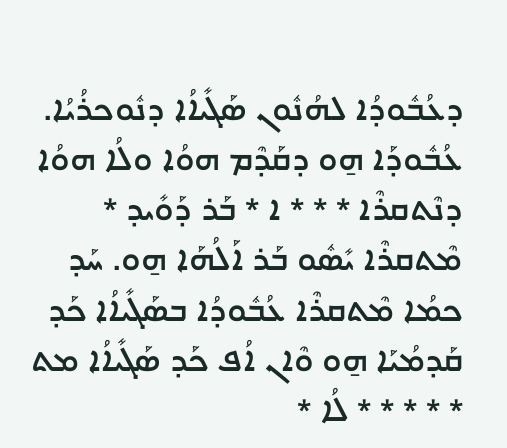ܕܥܳܒܽܘܕܳܐ ܠܗܳܢܽܘܢ ܣܰܓܺܝܐܳܐ ܕܢܽܘܟܪܳܝܳܐ. ܥܳܒܽܘܕܰܐ ܗ̱ܘ ܕܩܰܕܶܡ ܗܘܳܐ ܘܠܳܐ ܗܘܳܐ ܕܢܶܬܩܪܶܐ * * * ܐ * ܒܰܪ ܕܰܘܺܝܕ * ܡܶܬܩܪܶܐ ܝܺܣܽܘ ܒܰܪ ܐܰܠܳܗܰܐ ܗ̱ܘ. ܚܰܕ ܟܡܳܐ ܡܶܬܩܪܶܐ ܥܳܒܽܘܕܳܐ ܒܣܰܓܺܝܐܳܐ ܟܰܕ ܩܰܕܡܳܝܰܐ ܗ̱ܘ ܘܶܐܢ ܐܳܦ ܟܰܕ ܣܰܓܺܝܐܳܐ ܡܬ * * * * * ܠܳܐ *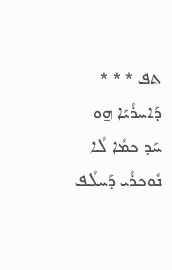ܬܦ * * * ܕܰܐܚܪܳܝܰܐ ܗ̱ܘ ܚܰܕ ܟܡܳܐ ܠܳܐ ܢܽܘܟܪܳܝ ܕܰܚܠܳܦ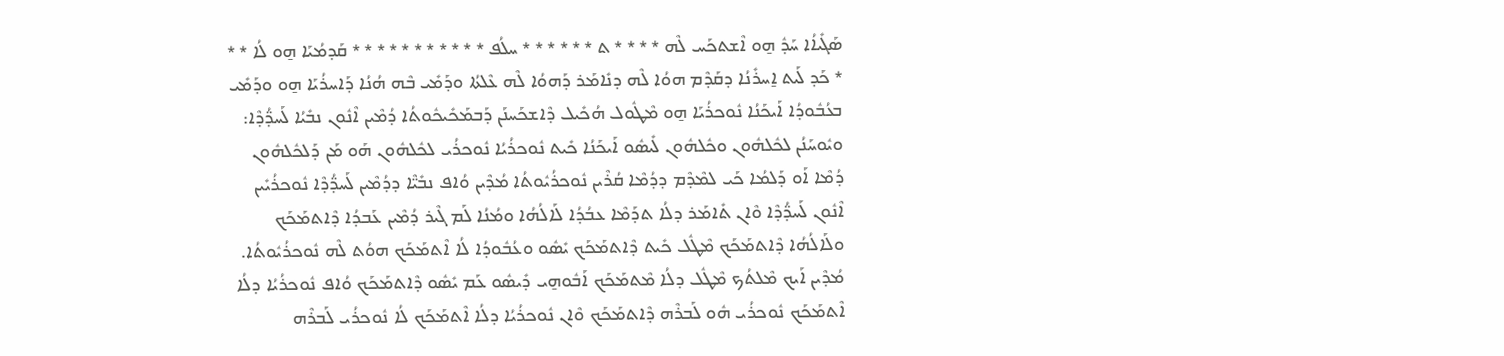ܣܰܓܺܝܐܳܐ ܚܰܕܽ ܗ̱ܘ ܐܶܫܬܟܰܚ ܠܶܗ * * * * ܬ * * * * * * ܚܠܳܦ * * * * * * * * * * * ܩܰܕܡܳܝܰܐ ܗ̱ܘ ܠܳܐ * * * ܟܰܕ ܠܰܝܬ ܐ̱ܚܪܺܢܳܐ ܕܩܰܕܶܡ ܗܘܳܐ ܠܶܗ ܕܢܺܐܡܰܪ ܕܰܗܘܳܐ ܠܶܗ ܥܶܠܬܳܐ ܘܕܰܡܺܝ ܒܶܗ ܗܳܢܳܐ ܕܰܐܚܪܳܝܰܐ ܗ̱ܘ ܘܕܰܡܺܝ ܒܥܳܒܽܘܕܳܐ ܐܰܝܟܰܢܳܐ ܢܽܘܟܪܳܝܰܐ ܗ̱ܘ ܡܶܛܽܘܠ ܗܳܟܺܝܠ ܕܶܐܫܟܰܚܢܰܢ ܕܰܒܡܰܟܺܝܟܽܘܬܳܐ ܕܳܡܶܝܢ ܐܶܢܽܘܢ ܢܒܺܝܳܐ ܠܰܚܕ̈ܳܕܶܐ: ܘܝܽܘܚܰܢܳܢ ܠܟܽܠܗܽܘܢ ܘܟܽܠܗܽܘܢ ܠܺܝܣܽܘ ܐܰܝܟܰܢܳܐ ܟܺܝܬ ܢܽܘܟܪܳܝܳܐ ܢܽܘܟܪܳܝ ܠܟܽܠܗܽܘܢ ܗܰܘ ܡܰܢ ܕܰܠܟܽܠܗܽܘܢ ܕܳܡܶܐ ܐܰܘ ܕܰܠܡܳܐ ܟܰܝ ܠܡܶܕܶܡ ܕܕܳܡܶܐ ܩܳܪܶܝܢ ܢܽܘܟܪܳܝܽܘܬܳܐ ܡܳܕܶܝܢ ܘܳܐܦ ܢܒܺܝ̈ܶܐ ܕܕܳܡܶܝܢ ܠܰܚܕ̈ܳܕܶܐ ܢܽܘܟܪܳܝܺܝܢ ܐܶܢܽܘܢ ܠܰܚܕ̈ܳܕܶܐ ܘܶܐܢ ܬܺܐܡܰܪ ܕܠܳܐ ܬܕܰܡܶܐ ܥܒܳܕܳܐ ܠܰܐܠܳܗܳܐ ܘܡܳܢܳܐ ܠܰܡ ܓܶܝܪ ܕܳܡܶܝܢ ܥܰܒܕܳܐ ܕܶܐܬܡܰܟܰܟ ܘܠܰܐܠܳܗܳܐ ܕܶܐܬܡܰܟܰܟ ܡܶܛܽܠ ܟܺܝܬ ܕܶܐܬܡܰܟܰܟ ܝܺܣܽܘ ܘܥܳܒܽܘܕܳܐ ܠܳܐ ܐܶܬܡܰܟܰܟ ܗܘܳܬ ܠܶܗ ܢܽܘܟܪܳܝܽܘܬܳܐ. ܡܳܕܶܝܢ ܐܰܝܟ ܡܶܠܬܳܟ ܡܶܛܽܠ ܕܠܳܐ ܡܶܬܡܰܟܰܟ ܐܰܒܽܘܗ̱ܝ ܕܺܝܣܽܘ ܥܰܡ ܝܺܣܽܘ ܕܶܐܬܡܰܟܰܟ ܘܳܐܦ ܢܽܘܟܪܳܝܳܐ ܕܠܳܐ ܐܶܬܡܰܟܰܟ ܢܽܘܟܪܳܝ ܗܽܘ ܠܰܒܪܶܗ ܕܶܐܬܡܰܟܰܟ ܘܶܐܢ ܢܽܘܟܪܳܝܳܐ ܕܠܳܐ ܐܶܬܡܰܟܰܟ ܠܳܐ ܢܽܘܟܪܳܝ ܠܰܒܪܶܗ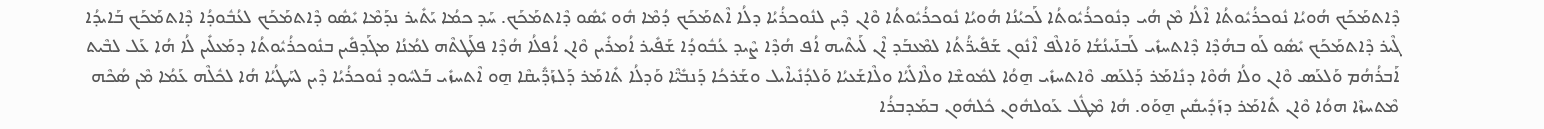ܕܶܐܬܡܰܟܰܟ ܗܳܘܝܳܐ ܢܽܘܟܪܳܝܽܘܬܳܐ ܐܶܠܳܐ ܡܶܢ ܗܳܝ ܕܢܽܘܟܪܳܝܽܘܬܳܐ ܠܰܟܝܳܢܳܐ ܗܳܘܝܳܐ ܢܽܘܟܪܳܝܽܘܬܳܐ ܘܶܐܢ ܕܶܝܢ ܠܢܽܘܟܪܳܝܳܐ ܕܠܳܐ ܐܶܬܡܰܟܰܟ ܕܳܡܶܐ ܗܽܘ ܝܺܣܽܘ ܕܶܐܬܡܰܟܰܟ. ܚܰܕ ܟܡܳܐ ܝܰܬܺܝܪ ܢܕܰܡܶܐ ܝܺܣܽܘ ܕܶܐܬܡܰܟܰܟ ܠܥܳܒܽܘܕܳܐ ܕܶܐܬܡܰܟܰܟ ܒܰܐܝܕܳܐ ܓܶܝܪ ܕܶܐܬܡܰܟܰܟ ܝܺܣܽܘ ܠܰܘ ܒܗܳܕܶܐ ܕܶܐܬܚܙܺܝ ܠܰܒܢܰܝܢܳܫܳܐ ܘܰܐܠܶܦ ܐܶܢܽܘܢ ܫܰܦܺܝܪ̈ܳܬܳܐ ܠܡܶܥܒܰܕ ܐܶܢ ܠܰܝܬܶܝܗ ܐܳܦ ܗܳܕܶܐ ܨܶܝܕ ܥܳܒܽܘܕܳܐ ܫܰܦܺܝܪ ܐܳܡܪܺܝܢ ܘܶܐܢ ܐܳܦܠܳܐ ܗܳܕܶܐ ܦܠܰܛܬܶܗ ܠܡܳܢܳܐ ܡܓܰܕܦܺܝܢ ܒܢܽܘܟܪܳܝܽܘܬܳܐ ܕܡܰܥܠܺܝܢ ܠܳܐ ܗܳܐ ܥܰܠ ܠܒܶܝܬ ܐܰܒܪܳܗܳܡ ܘܰܠܥܰܣ ܘܶܐܢ ܘܠܳܐ ܗܳܘܶܐ ܕܢܺܐܡܰܪ ܕܰܠܥܰܣ ܘܶܐܬܚܙܺܝ ܗ̱ܘܳܐ ܠܡܽܘܫܶܐ ܘܠܶܐܠܺܝܳܐ ܘܠܶܐܫܰܥܝܳܐ ܘܰܠܕܳܢܺܝܐܶܝܠ ܘܫܰܪܟܳܐ ܕܰܢܒܺܝ̈ܶܐ ܘܰܕܠܳܐ ܬܺܐܡܰܪ ܕܰܠܙܰܕ̈ܺܝܩܶܐ ܗ̱ܘ ܐܶܬܚܙܺܝ ܒܰܠܚܽܘܕ ܢܽܘܟܪܳܝܳܐ ܕܶܝܢ ܠܚܰܛܳܝܳܐ ܗܳܐ ܠܟܽܠܶܗ ܥܰܡܳܐ ܡܶܢ ܣܳܟܶܗ ܡܶܬܚܙܶܐ ܗܘܳܐ ܘܶܐܢ ܬܺܐܡܰܪ ܕܙܰܕܺܝܩܺܝܢ ܗ̱ܘܰܘ. ܗܳܐ ܡܶܛܽܠ ܥܰܘܠܗܽܘܢ ܟܽܠܗܽܘܢ ܒܡܰܕܒܪܳܐ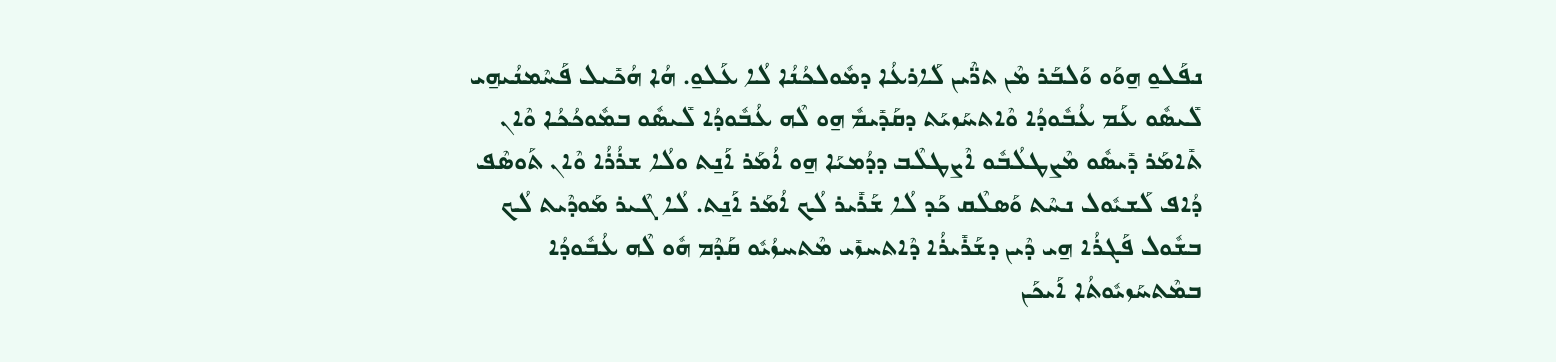ܢܦܰܠܘ̱ ܗ̱ܘܰܘ ܘܰܠܒܰܪ ܡܶܢ ܬܪ̈ܶܝܢ ܠܰܐܪܥܳܐ ܕܡܽܘܠܟܳܢܳܐ ܠܳܐ ܥܰܠܘ̱. ܗܳܐ ܗܳܟܺܝܠ ܦܰܚܶܡܢܳܝܗ̱ܝ ܠܺܝܣܽܘ ܥܰܡ ܥܳܒܽܘܕܳܐ ܘܶܐܬܚܰܙܝܰܬ ܕܩܰܕܺܝܡܽ ܗ̱ܘ ܠܶܗ ܥܳܒܽܘܕܳܐ ܠܺܝܣܽܘ ܒܡܽܘܟܳܟܳܐ ܘܶܐܢ ܬܺܐܡܰܪ ܕܺܝܣܽܘ ܡܶܨܛܠܳܒܽܘ ܐܶܨܛܠܶܒ ܕܕܳܡܝܰܐ ܗ̱ܘ ܐܳܡܰܪ ܐܰܢ̱ܬ ܘܠܳܐ ܫܪܳܪܳܐ ܘܶܐܢ ܬܰܘܣܶܦ ܕܳܐܦ ܠܰܫܝܽܘܠ ܢܚܶܬ ܘܰܣܠܶܩ ܟܰܕ ܠܳܐ ܫܰܪܺܝܪ ܠܳܟ ܐܳܡܰܪ ܐܰܢ̱ܬ. ܠܳܐ ܓܶܝܪ ܡܰܘܕܶܝܬ ܠܳܟ ܒܫܽܘܠ ܦܰܓܪܳܐ ܗ̱ܝ ܕܶܝܢ ܕܫܰܪܺܝܪܳܐ ܕܶܐܬܚܙܺܝ ܡܶܬܚܙܳܝܽܘ ܩܰܕܶܡ ܗܽܘ ܠܶܗ ܥܳܒܽܘܕܳܐ ܒܡܶܬܚܰܙܝܽܘܬܳܐ ܐܰܝܟܰܢ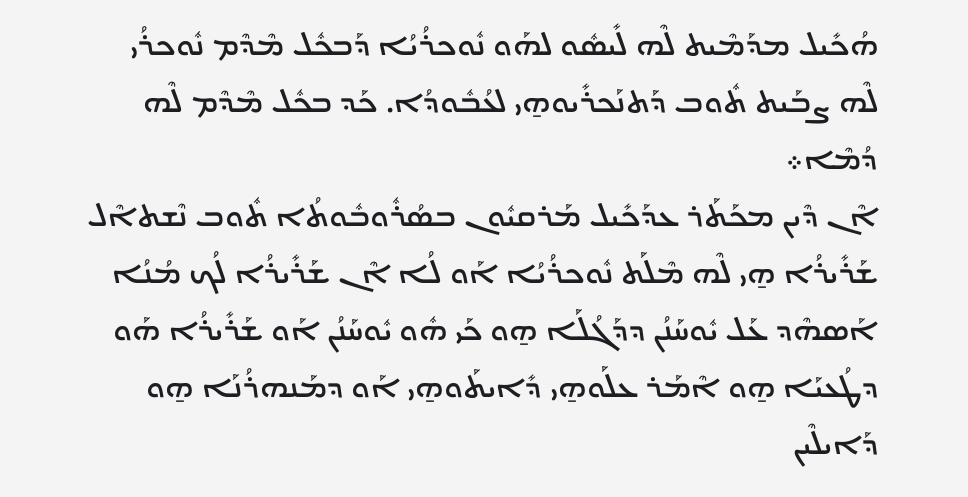ܗܳܟܺܝܠ ܡܕܰܡܶܝܬ ܠܶܗ ܠܺܝܣܽܘ ܠܗܰܘ ܢܽܘܟܪܳܝܳܐ ܕܰܒܟܽܠ ܡܶܕܶܡ ܢܽܘܟܪܳܝ ܠܶܗ ܨܒܰܝܬ ܬܽܘܒ ܕܰܬܢܰܟܪܺܝܘܗ̱ܝ ܠܥܳܒܽܘܕܳܐ. ܟܰܕ ܒܟܽܠ ܡܶܕܶܡ ܠܶܗ ܕܳܡܶܐ܀
ܐܶܢ ܕܶܝܢ ܡܟܰܬܰܪ ܥܕܰܟܺܝܠ ܡܰܪܩܝܽܘܢ ܒܣܳܪܽܘܒܽܘܬܳܐ ܬܽܘܒ ܢܶܫܬܐܶܠ ܫܰܪܺܝܪܳܐ ܗ̱ܝ ܠܶܗ ܡܶܠܰܬ ܢܽܘܟܪܳܝܳܐ ܐܰܘ ܠܳܐ ܐܶܢ ܫܰܪܺܝܪܳܐ ܠܳܟ ܡܳܢܳܐ ܐܰܣܗܶܕ ܥܰܠ ܝܽܘܚܰܢܳܢ ܕܕܰܓܳܠܰܐ ܗ̱ܘ ܟܰܝ ܗܽܘ ܝܽܘܚܰܢܳܢ ܐܰܘ ܫܰܪܺܝܪܳܐ ܗܰܘ ܕܛܳܥܝܰܐ ܗ̱ܘ ܐܶܡܰܪ ܥܠܰܘܗ̱ܝ ܕܺܐܝܬܰܘܗ̱ܝ ܐܰܘ ܕܡܰܢܗܪܳܢܰܐ ܗ̱ܘ ܕܰܐܝܠܶܝܢ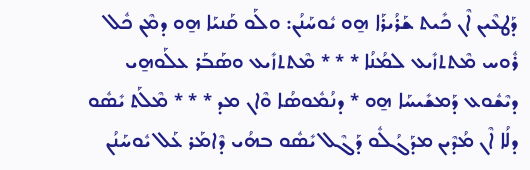ܕܰܛܥܶܝܢ ܐܶܢ ܟܺܝܬ ܫܰܪܳܝܪܰܐ ܗ̱ܘ ܝܽܘܚܰܢܳܢ: ܘܠܰܘ ܩܰܢܝܰܐ ܗ̱ܘ ܕܡܶܢ ܟܽܠ ܪܽܘܚ ܡܶܬܬܙܺܝܥ ܠܡܳܢܳܐ * * * ܡܶܬܬܙܺܝܥ ܘܣܰܒܰܪ ܥܠܰܘܗ̱ܝ ܕܝܶܫܽܘܥ ܕܰܡܫܺܝܚܰܐ ܗ̱ܘ * ܕܢܳܡܽܘܣܳܐ ܘܶܐܢ ܡܕ * * * ܡܶܠܰܬ ܝܺܣܽܘ ܕܠܳܐ ܐܶܢ ܡܳܕܶܝܢ ܡܕܰܓܳܠܽܘ ܕܰܓܶܠ ܝܺܣܽܘ ܒܗܳܝ ܕܶܐܡܰܪ ܥܰܠ ܝܽܘܚܰܢܳܢ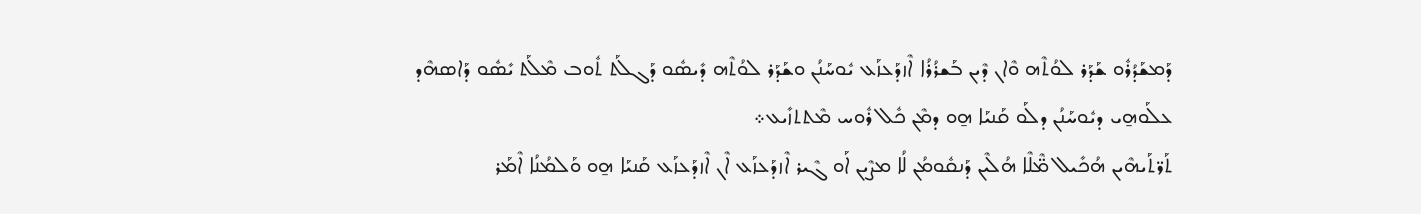ܕܰܡܫܰܕܳܪܽܘ ܫܰܕܰܪ ܠܘܳܬܶܗ ܘܶܐܢ ܕܶܝܢ ܒܰܫܪܳܪܳܐ ܐܶܙܕܰܥܙܰܥ ܝܽܘܚܰܢܳܢ ܘܫܰܕܰܪ ܠܘܳܬܶܗ ܕܺܝܣܽܘ ܕܰܓܠܰܬ ܬܽܘܒ ܡܶܠܰܬ ܝܺܣܽܘ ܕܰܐܣܗܶܕ ܥܠܰܘܗ̱ܝ ܕܝܽܘܚܰܢܳܢ ܕܠܰܘ ܩܰܢܝܰܐ ܗ̱ܘ ܕܡܶܢ ܟܽܠ ܪܽܘܚ ܡܶܬܬܙܺܝܥ܀
ܬܰܪ̈ܬܰܝܗܶܝܢ ܗܳܟܺܝܠ ܡ̈ܶܠܶܐ ܗܳܠܶܝܢ ܕܰܢܩܽܘܡܳܢ ܠܳܐ ܡܨܶܝܢ ܐܰܘ ܓܶܝܪ ܐܶܙܕܰܥܙܰܥ ܐܶܢ ܐܶܙܕܰܥܙܰܥ ܩܰܢܝܰܐ ܗ̱ܘ ܘܰܠܡܳܢܳܐ ܐܶܡܰܪ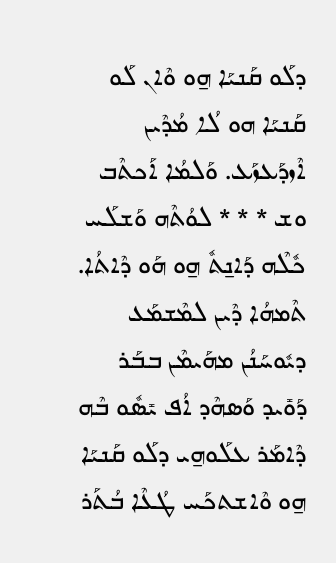ܕܠܰܘ ܩܰܢܝܰܐ ܗ̱ܘ ܘܶܐܢ ܠܰܘ ܩܰܢܝܰܐ ܗܘ ܠܳܐ ܡܳܕܶܝܢ ܐܶܙܕܰܥܙܰܥ. ܘܰܠܡܳܐ ܐܰܟܬܶܒ ܘܫ * * * ܠܘܳܬܶܗ ܘܰܫܠܰܚ ܟܽܠܶܗ ܕܰܐܢ̱ܬܽ ܗ̱ܘ ܗܰܘ ܕܶܐܬܳܐ. ܬܶܡܗܳܐ ܕܶܝܢ ܠܡܶܫܡܰܥ ܕܝܽܘܚܰܢܳܢ ܡܗܰܝܡܶܢ ܒܒܰܪ ܕܰܘܺܝܕ ܘܰܣܗܶܕ ܐܳܦ ܝܺܣܽܘ ܒܶܗ ܕܶܐܡܰܪ ܥܠܰܘܗ̱ܝ ܕܠܰܘ ܩܰܢܝܰܐ ܗ̱ܘ ܘܶܐܫܬܟܰܚ ܛܳܥܶܐ ܒܳܬܰܪ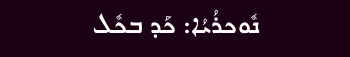ܢܽܘܟܪܳܝܳܐ: ܟܰܕ ܒܟܽܠ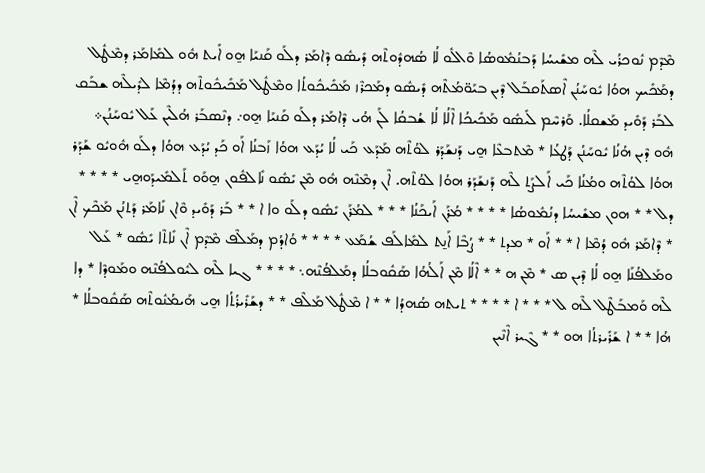ܡܶܕܶܡ ܢܽܘܟܪܳܝ ܠܶܗ ܡܫܺܝܚܳܐ ܕܰܒܢܳܡܽܘܣܳܐ ܘܶܐܠܽܘ ܠܳܐ ܣܳܗܕܽܘܬܶܗ ܕܺܝܣܽܘ ܕܶܐܡܰܪ ܕܠܰܘ ܩܰܢܝܰܐ ܗ̱ܘ ܐܺܝܬ ܗܽܘ ܠܡܺܐܡܰܪ ܕܡܶܛܽܠ ܕܡܰܟܺܝܟ ܗܘܳܐ ܝܽܘܚܰܢܳܢ ܐܶܣܬܰܩܒܰܠ ܕܶܝܢ ܒܝܰܘ̈ܡܳܬܶܗ ܕܺܝܣܽܘ ܕܡܰܟܪܶܙ ܡܰܟܺܝܟܽܘܬܳܐ ܘܡܶܛܽܠ ܡܰܟܺܝܟܽܘܬܶܗ ܕܕܳܡܶܐ ܠܕܺܝܠܶܗ ܫܒܰܩ ܠܒܰܪ ܕܰܘܺܝܕ ܡܰܫܩܠܳܐ. ܘܰܪܚܶܡ ܠܺܝܣܽܘ ܡܰܟܺܝܟܳܐ ܐܶܠܳܐ ܠܳܐ ܫܳܒܩܳܐ ܠܰܢ ܗܳܝ ܕܶܐܡܰܪ ܕܠܰܘ ܩܰܢܝܰܐ ܗ̱ܘ܇ ܕܢܶܣܒܰܪ ܗܳܠܶܝܢ ܥܰܠ ܝܽܘܚܰܢܳܢ܀
ܗܽܘ ܕܶܝܢ ܗܳܢܳܐ ܝܽܘܚܰܢܳܢ ܕܰܛܥܳܐ * ܡܶܬܒܥܶܐ ܗ̱ܝ ܕܰܢܫܰܕܰܪ ܠܘܳܬܶܗ ܡܰܕܰܥ ܟܰܝ ܠܳܐ ܝܳܕܰܥ ܗܘܳܐ ܙܰܒܢܳܐ ܐܰܘ ܟܰܕ ܝܳܕܰܥ ܗܘܳܐ ܕܠܰܘ ܗܽܘܝܽܘ ܫܰܕܰܪ ܗܘܳܐ ܠܘܳܬܶܗ ܘܡܳܢܳܐ ܟܰܝ ܐܰܠܨܰܬ ܠܶܗ ܕܰܢܫܰܕܰܪ ܗܘܳܐ ܠܘܳܬܶܗ. ܐܶܢ ܕܡܶܢܶܗ ܗܽܘ ܡܶܢ ܝܺܣܽܘ ܢܺܐܠܦܽܘܢ ܗ̱ܘܰܘ ܬܰܠܡܺܝܕܰܘܗ̱ܝ * * * * ܕܠ * * ܗܘܢ ܡܫܺܝܚܳܐ ܕܢܳܡܽܘܣܳܐ * * * * ܡܳܪܰܢ ܐܰܝܟܰܢܳܐ * * * ܠܡܳܪܰܢ ܝܺܣܽܘ ܕܠܰܘ ܘܐ ܐ * * ܒܰܪ ܕܰܘܺܝܕ ܘܶܐܢ ܢܺܐܡܰܪ ܕܰܬܢܳܢ ܡܰܟܶܟ ܐܶܢ * ܕܶܐܡܰܪ ܗܽܘ ܕܳܡܶܐ ܐ * * ܐܰܘ * ܡܕܬ * * ܨܳܒܶܐ ܐܰܢ̱ܬ ܠܡܺܐܠܰܦ ܫܳܡܰܥ * * * * ܘܳܐܕܳܡ ܕܡܰܠܶܦ ܡܶܕܶܡ ܐܶܢ ܢܺܐܬܶܐ ܝܺܣܽܘ * ܥܰܠ ܘܡܰܠܦܳܢܰܐ ܗ̱ܘ ܠܳܐ ܕܶܝܢ ܣ * ܡܶܢ ܗ * * ܐܶܠܳܐ ܡܶܢ ܐܰܠܳܗܳܐ ܣܰܩܽܘܒܠܳܐ ܕܡܰܠܦܳܢܶܗ܆ * * * * ܓܝܐ ܠܶܗ ܠܝܽܘܠܦܳܢܶܗ ܘܡܰܘܕܶܐ * ܕܐ ܠܶܗ ܘܰܡܒܰܛܶܠ ܠܶܗ ܠ * * * ܐ * * * * ܬܝܬܗ ܣܳܗܕܳܐ * * ܐ ܡܶܛܽܠ ܡܰܠܶܦ * * ܕܫܰܪܺܝܪܳܬܳܐ ܗ̱ܝ ܗܰܝܡܳܢܽܘܬܶܗ ܣܰܩܽܘܒܠܳܐ * ܗܳܐ * * ܐ ܫܰܪܺܝܪܬܳܐ ܗܘ * * ܓܶܝܪ ܐܶܢܶܝܢ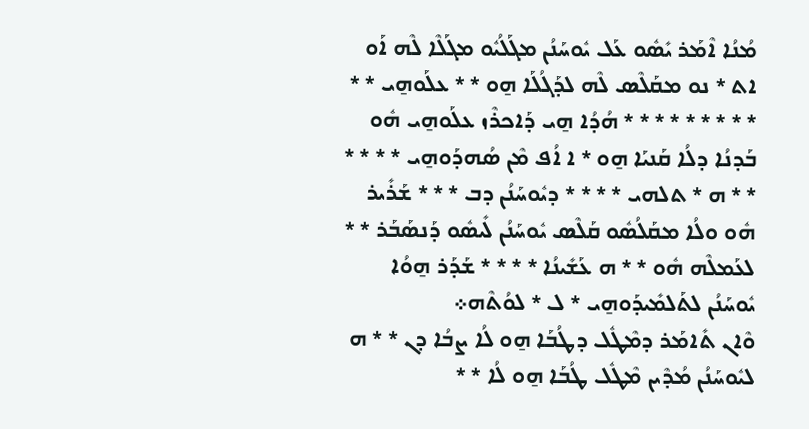ܡܳܢܳܐ ܐܶܡܰܪ ܝܺܣܽܘ ܥܰܠ ܝܽܘܚܰܢܳܢ ܡܓܰܠܳܝܽܘ ܡܓܰܠܶܐ ܠܶܗ ܐܰܘ ܐܬ * ܢܘ ܡܩܰܠܶܣ ܠܶܗ ܠܕܰܓܳܠܰܐ ܗ̱ܘ * * ܥܠܰܘܗ̱ܝ * * * * * * * * * * * ܗܳܕܳܐ ܗ̱ܝ ܕܰܐܟܪܶܙ ܥܠܰܘܗ̱ܝ ܗܽܘ ܒܰܕܢܳܐ ܕܠܳܐ ܩܰܢܝܰܐ ܗ̱ܘ * ܐ ܐܳܦ ܡܶܢ ܣܳܗܕܰܘܗ̱ܝ * * * * * * ܗ * ܬܠܗܝ * * * * ܕܝܽܘܚܰܢܳܢ ܕܒ * * * ܫܰܪܺܝܪ ܗܽܘ ܘܠܳܐ ܡܩܰܠܳܣܽܘ ܩܰܠܶܣ ܝܽܘܚܰܢܳܢ ܠܺܝܣܽܘ ܕܰܢܣܰܒܰܪ * * ܠܥܰܡܠܶܗ ܗܽܘ * * ܗ ܥܰܫܺܝܢܳܐ * * * * ܫܰܕܰܪ ܗ̱ܘܳܐ ܝܽܘܚܰܢܳܢ ܠܬܰܠܡܺܝܕܰܘܗ̱ܝ * ܠ * ܠܘܳܬܶܗ܀
ܘܶܐܢ ܬܺܐܡܰܪ ܕܡܶܛܽܠ ܕܛܳܒܰܐ ܗ̱ܘ ܠܳܐ ܨܒܳܐ ܕܢ * * ܗ ܠܝܽܘܚܰܢܳܢ ܡܳܕܶܝܢ ܡܶܛܽܠ ܛܳܒܰܐ ܗ̱ܘ ܠܳܐ * *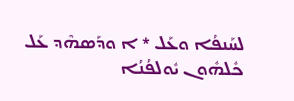ܠܚܰܢܦܳܐ ܘܥܰܠ * ܐ ܘܕܰܣܗܶܕ ܥܰܠ ܟܽܠܗܽܘܢ ܝܽܘܠܦܳܢܳܐ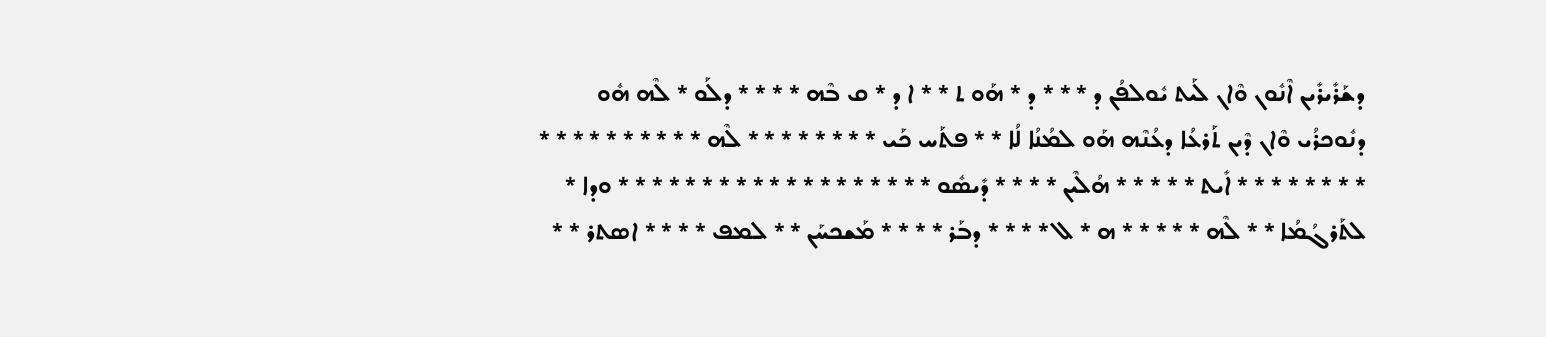ܕܫܰܪܺܝܪܺܝܢ ܐܶܢܽܘܢ ܘܶܐܢ ܠܰܝܬ ܝܽܘܠܦܳܢ ܕ * * * ܕ * ܗܰܘ ܬ * * ܐ ܕ * ܩ ܒܶܗ * * * * ܕܠܰܘ * ܠܶܗ ܗܽܘ ܕܢܽܘܟܪܳܝ ܘܶܐܢ ܕܶܝܢ ܬܰܪܥܳܐ ܕܥܳܢܶܗ ܗܰܘ ܠܡܳܢܳܐ ܠܳܐ * * ܦܬܰܚ ܟܰܝ * * * * * * * * ܠܶܗ * * * * * * * * * * * * * * * * * * ܐܺܝܬ * * * * * ܗܳܠܶܝܢ * * * * ܕܺܝܣܽܘ * * * * * * * * * * * * * * * * * * * ܘܕܐ * ܠܬܰܪܓܳܡܳܐ * * ܠܶܗ * * * * * ܗ * ܠ * * * * ܕܒܰܪ * * * * ܡܰܫܟܚܰܢ * * ܠܡܦ * * * * ܐܣܬܪ * *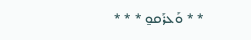* * ܘܰܥܪܰܩܘ̱ * * *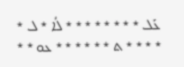ܥܰܠ * * * * * * * * ܠܳܐ * ܠ * * * * * ܬ * * * * * * ܥܘ * *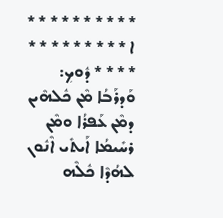* * * * * * * * * * ܐ * * * * * * * * * * * * * ܕܽܘܟܼ: ܘܰܕܪܰܒܳܐ ܡܶܢ ܟܽܠܗܶܝܢ ܕܡܶܢ ܥܰܦܪܳܐ ܘܡܶܢ ܪܚܺܝܡܳܐ ܐܰܝܬܺܝ ܐܶܢܽܘܢ ܠܗܳܕܶܐ ܟܽܠܶܗ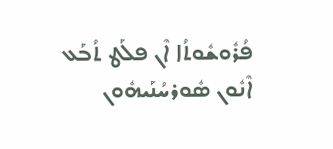ܦܳܪܽܘܫܽܘܬܳܐ ܐܶܢ ܦܠܰܛ ܬܳܒܰܥ ܐܶܢܽܘܢ ܣܽܘܪܚܳܢܰܝܗܽܘܢ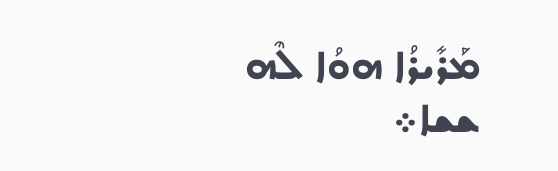ܡܰܪܺܝܪܳܐ ܗܘܳܐ ܠܶܗ ܫܫܐ܀